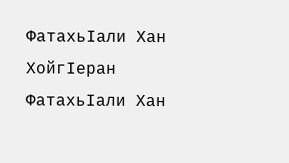ФатахьӀали Хан ХойгӀеран
ФатахьӀали Хан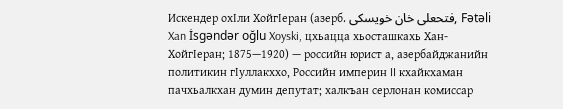Искендер охӀли ХойгӀеран (азерб. فتحعلی خان خویسکی, Fətəli Xan İsgəndər oğlu Xoyski, цхьацца хьосташкахь Хан-ХойгӀеран; 1875—1920) — российн юрист а, азербайджанийн политикин гӀуллакххо, Российн империн II кхайкхаман пачхьалкхан думин депутат; халкъан серлонан комиссар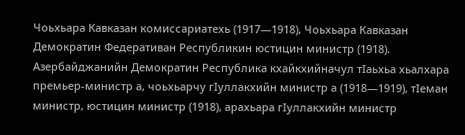Чоьхьара Кавказан комиссариатехь (1917—1918), Чоьхьара Кавказан Демократин Федеративан Республикин юстицин министр (1918). Азербайджанийн Демократин Республика кхайкхийначул тӀаьхьа хьалхара премьер-министр а, чоьхьарчу гӀуллакхийн министр а (1918—1919), тӀеман министр, юстицин министр (1918), арахьара гӀуллакхийн министр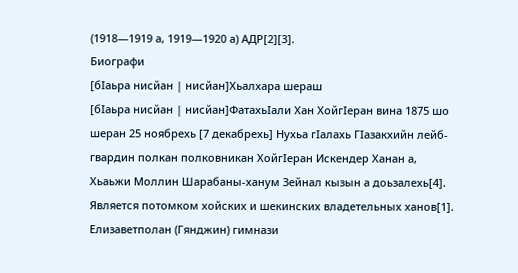(1918—1919 а, 1919—1920 а) АДР[2][3].
Биографи
[бӀаьра нисйан | нисйан]Хьалхара шераш
[бӀаьра нисйан | нисйан]ФатахьӀали Хан ХойгӀеран вина 1875 шо шеран 25 ноябрехь [7 декабрехь] Нухьа гӀалахь ГӀазакхийн лейб-гвардин полкан полковникан ХойгӀеран Искендер Ханан а, Хьаьжи Моллин Шарабаны-ханум Зейнал кызын а доьзалехь[4]. Является потомком хойских и шекинских владетельных ханов[1]. Елизаветполан (Гянджин) гимнази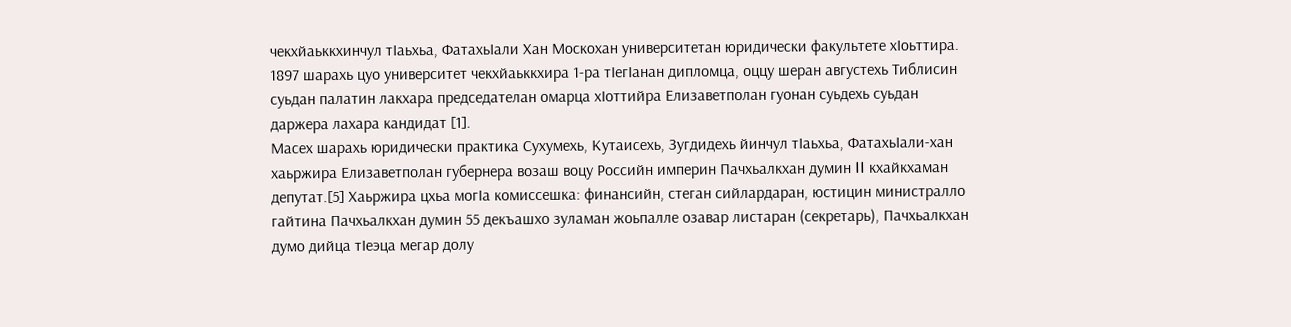чекхйаьккхинчул тӀаьхьа, ФатахьӀали Хан Москохан университетан юридически факультете хӀоьттира. 1897 шарахь цуо университет чекхйаьккхира 1-ра тӀегӀанан дипломца, оццу шеран августехь Тиблисин суьдан палатин лакхара председателан омарца хӀоттийра Елизаветполан гуонан суьдехь суьдан даржера лахара кандидат [1].
Масех шарахь юридически практика Сухумехь, Кутаисехь, Зугдидехь йинчул тӀаьхьа, ФатахьӀали-хан хаьржира Елизаветполан губернера возаш воцу Российн империн Пачхьалкхан думин II кхайкхаман депутат.[5] Хаьржира цхьа могӀа комиссешка: финансийн, стеган сийлардаран, юстицин министралло гайтина Пачхьалкхан думин 55 декъашхо зуламан жоьпалле озавар листаран (секретарь), Пачхьалкхан думо дийца тӀеэца мегар долу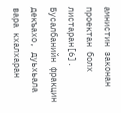амнистин законан проектан болх листаран[6].
Бусалбанийн фракцин декъахо, дуьхьала вара кхалхаран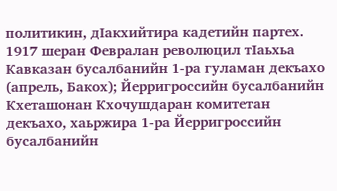политикин, дӀакхийтира кадетийн партех. 1917 шеран Февралан революцил тӀаьхьа Кавказан бусалбанийн 1-ра гуламан декъахо (апрель, Бакох); Йерригроссийн бусалбанийн Кхеташонан Кхочушдаран комитетан декъахо, хаьржира 1-ра Йерригроссийн бусалбанийн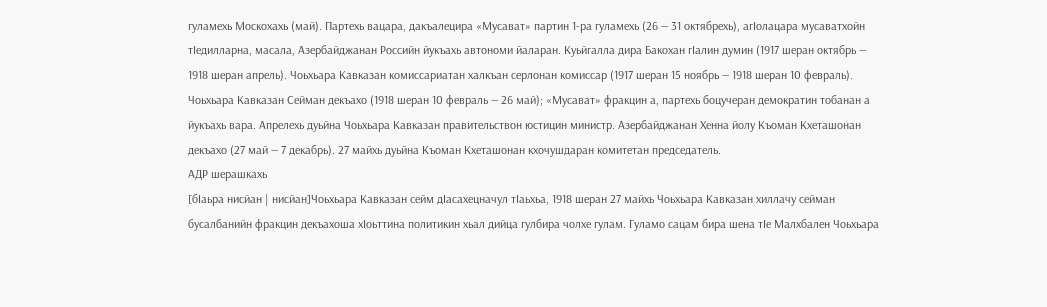гуламехь Москохахь (май). Партехь вацара, дакъалецира «Мусават» партин 1-ра гуламехь (26 — 31 октябрехь), агӀолацара мусаватхойн тӀедилларна, масала, Азербайджанан Российн йукъахь автономи йаларан. Куьйгалла дира Бакохан гӀалин думин (1917 шеран октябрь — 1918 шеран апрель). Чоьхьара Кавказан комиссариатан халкъан серлонан комиссар (1917 шеран 15 ноябрь — 1918 шеран 10 февраль). Чоьхьара Кавказан Сейман декъахо (1918 шеран 10 февраль — 26 май); «Мусават» фракцин а, партехь боцучеран демократин тобанан а йукъахь вара. Апрелехь дуьйна Чоьхьара Кавказан правительствон юстицин министр. Азербайджанан Хенна йолу Къоман Кхеташонан декъахо (27 май — 7 декабрь). 27 майхь дуьйна Къоман Кхеташонан кхочушдаран комитетан председатель.
АДР шерашкахь
[бӀаьра нисйан | нисйан]Чоьхьара Кавказан сейм дӀасахецначул тӀаьхьа, 1918 шеран 27 майхь Чоьхьара Кавказан хиллачу сейман бусалбанийн фракцин декъахоша хӀоьттина политикин хьал дийца гулбира чолхе гулам. Гуламо сацам бира шена тӀе Малхбален Чоьхьара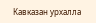Кавказан урхалла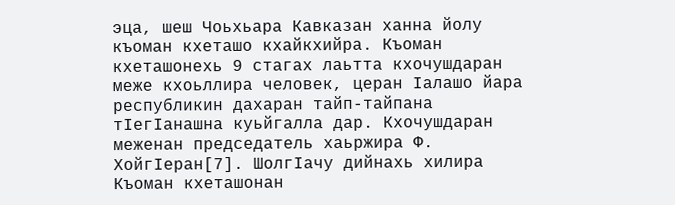эца, шеш Чоьхьара Кавказан ханна йолу къоман кхеташо кхайкхийра. Къоман кхеташонехь 9 стагах лаьтта кхочушдаран меже кхоьллира человек, церан Ӏалашо йара республикин дахаран тайп-тайпана тӀегӀанашна куьйгалла дар. Кхочушдаран меженан председатель хаьржира Ф. ХойгӀеран[7]. ШолгӀачу дийнахь хилира Къоман кхеташонан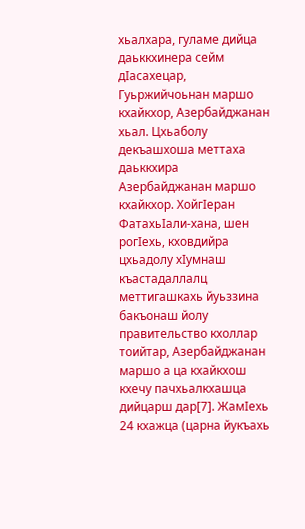хьалхара, гуламе дийца даьккхинера сейм дӀасахецар, Гуьржийчоьнан маршо кхайкхор, Азербайджанан хьал. Цхьаболу декъашхоша меттаха даьккхира Азербайджанан маршо кхайкхор. ХойгӀеран ФатахьӀали-хана, шен рогӀехь, кховдийра цхьадолу хӀумнаш къастадаллалц меттигашкахь йуьззина бакъонаш йолу правительство кхоллар тоийтар, Азербайджанан маршо а ца кхайкхош кхечу пачхьалкхашца дийцарш дар[7]. ЖамӀехь 24 кхажца (царна йукъахь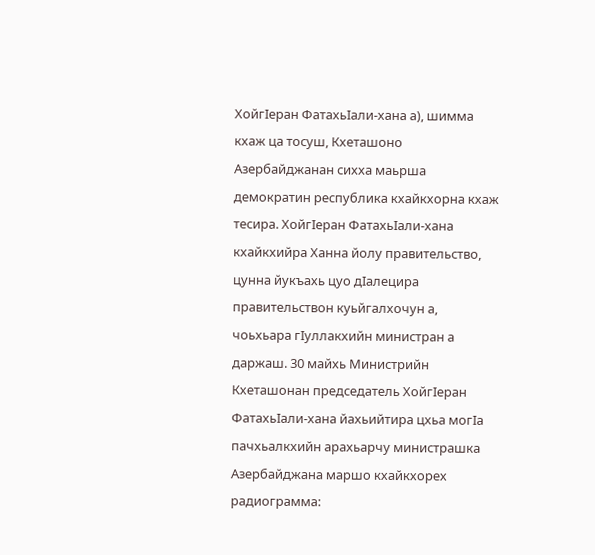ХойгӀеран ФатахьӀали-хана а), шимма кхаж ца тосуш, Кхеташоно Азербайджанан сихха маьрша демократин республика кхайкхорна кхаж тесира. ХойгӀеран ФатахьӀали-хана кхайкхийра Ханна йолу правительство, цунна йукъахь цуо дӀалецира правительствон куьйгалхочун а, чоьхьара гӀуллакхийн министран а даржаш. 30 майхь Министрийн Кхеташонан председатель ХойгӀеран ФатахьӀали-хана йахьийтира цхьа могӀа пачхьалкхийн арахьарчу министрашка Азербайджана маршо кхайкхорех радиограмма: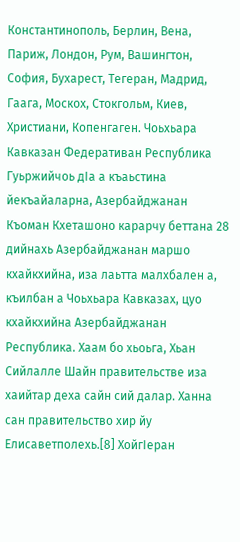Константинополь, Берлин, Вена, Париж, Лондон, Рум, Вашингтон, София, Бухарест, Тегеран, Мадрид, Гаага, Москох, Стокгольм, Киев, Христиани, Копенгаген. Чоьхьара Кавказан Федеративан Республика Гуьржийчоь дӀа а къаьстина йекъайаларна, Азербайджанан Къоман Кхеташоно карарчу беттана 28 дийнахь Азербайджанан маршо кхайкхийна, иза лаьтта малхбален а, къилбан а Чоьхьара Кавказах, цуо кхайкхийна Азербайджанан Республика. Хаам бо хьоьга, Хьан Сийлалле Шайн правительстве иза хаийтар деха сайн сий далар. Ханна сан правительство хир йу Елисаветполехь.[8] ХойгӀеран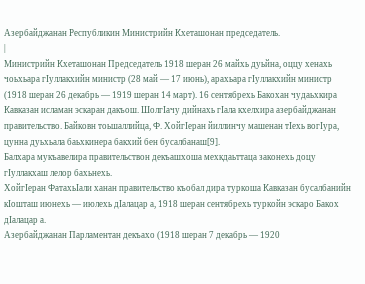Азербайджанан Республикин Министрийн Кхеташонан председатель.
|
Министрийн Кхеташонан Председатель 1918 шеран 26 майхь дуьйна, оццу хенахь чоьхьара гӀуллакхийн министр (28 май — 17 июнь), арахьара гӀуллакхийн министр (1918 шеран 26 декабрь — 1919 шеран 14 март). 16 сентябрехь Бакохан чудаьхкира Кавказан исламан эскаран дакъош. ШолгӀачу дийнахь гӀала кхелхира азербайджанан правительство. Байковн тоьшаллийца, Ф. ХойгӀеран йиллинчу машенан тӀехь вогӀура, цунна дуьхьала баьхкинера бакхий бен бусалбанаш[9].
Балхара мукъавелира правительствон декъашхоша мехкдаьттаца законехь доцу гӀуллакхаш лелор бахьнехь.
ХойгӀеран ФатахьӀали ханан правительство къобал дира туркоша Кавказан бусалбанийн кӀошташ июнехь — июлехь дӀалацар а, 1918 шеран сентябрехь туркойн эскаро Бакох дӀалацар а.
Азербайджанан Парламентан декъахо (1918 шеран 7 декабрь — 1920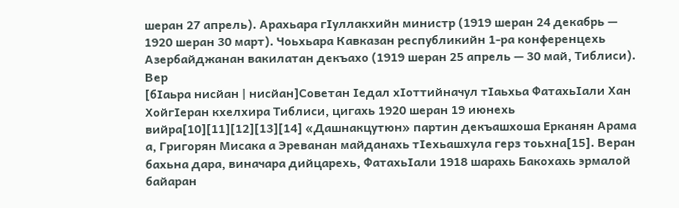шеран 27 апрель). Арахьара гӀуллакхийн министр (1919 шеран 24 декабрь — 1920 шеран 30 март). Чоьхьара Кавказан республикийн 1-ра конференцехь Азербайджанан вакилатан декъахо (1919 шеран 25 апрель — 30 май, Тиблиси).
Вер
[бӀаьра нисйан | нисйан]Советан Ӏедал хӀоттийначул тӀаьхьа ФатахьӀали Хан ХойгӀеран кхелхира Тиблиси, цигахь 1920 шеран 19 июнехь вийра[10][11][12][13][14] «Дашнакцутюн» партин декъашхоша Ерканян Арама а, Григорян Мисака а Эреванан майданахь тӀехьашхула герз тоьхна[15]. Веран бахьна дара, виначара дийцарехь, ФатахьӀали 1918 шарахь Бакохахь эрмалой байаран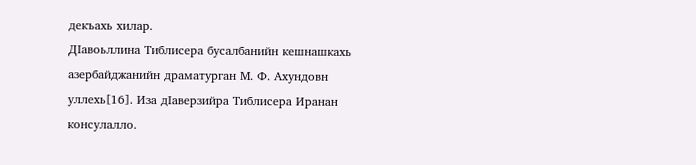декъахь хилар.
ДӀавоьллина Тиблисера бусалбанийн кешнашкахь азербайджанийн драматурган М. Ф. Ахундовн уллехь[16]. Иза дӀаверзийра Тиблисера Иранан консулалло.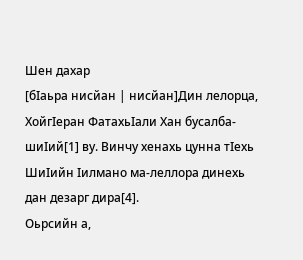Шен дахар
[бӀаьра нисйан | нисйан]Дин лелорца, ХойгӀеран ФатахьӀали Хан бусалба-шиӀий[1] ву. Винчу хенахь цунна тӀехь ШиӀийн Ӏилмано ма-леллора динехь дан дезарг дира[4].
Оьрсийн а,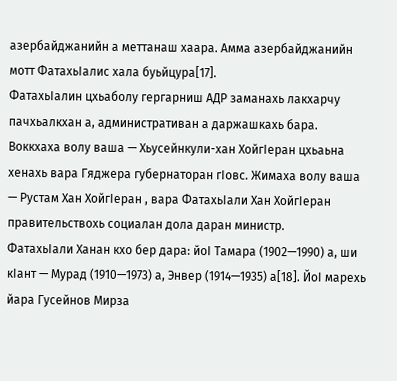азербайджанийн а меттанаш хаара. Амма азербайджанийн мотт ФатахьӀалис хала буьйцура[17].
ФатахьӀалин цхьаболу гергарниш АДР заманахь лакхарчу пачхьалкхан а, административан а даржашкахь бара. Воккхаха волу ваша — Хьусейнкули-хан ХойгӀеран цхьаьна хенахь вара Гяджера губернаторан гӀовс. Жимаха волу ваша — Рустам Хан ХойгӀеран , вара ФатахьӀали Хан ХойгӀеран правительствохь социалан дола даран министр.
ФатахьӀали Ханан кхо бер дара: йоӀ Тамара (1902—1990) а, ши кӀант — Мурад (1910—1973) а, Энвер (1914—1935) а[18]. ЙоӀ марехь йара Гусейнов Мирза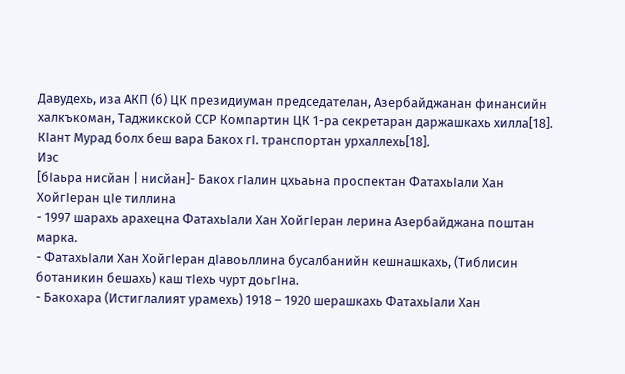Давудехь, иза АКП (б) ЦК президиуман председателан, Азербайджанан финансийн халкъкоман, Таджикской ССР Компартин ЦК 1-ра секретаран даржашкахь хилла[18]. КӀант Мурад болх беш вара Бакох гӀ. транспортан урхаллехь[18].
Иэс
[бӀаьра нисйан | нисйан]- Бакох гӀалин цхьаьна проспектан ФатахьӀали Хан ХойгӀеран цӀе тиллина
- 1997 шарахь арахецна ФатахьӀали Хан ХойгӀеран лерина Азербайджана поштан марка.
- ФатахьӀали Хан ХойгӀеран дӀавоьллина бусалбанийн кешнашкахь, (Тиблисин ботаникин бешахь) каш тӀехь чурт доьгӀна.
- Бакохара (Истиглалият урамехь) 1918 – 1920 шерашкахь ФатахьӀали Хан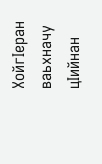ХойгӀеран ваьхначу цӀийнан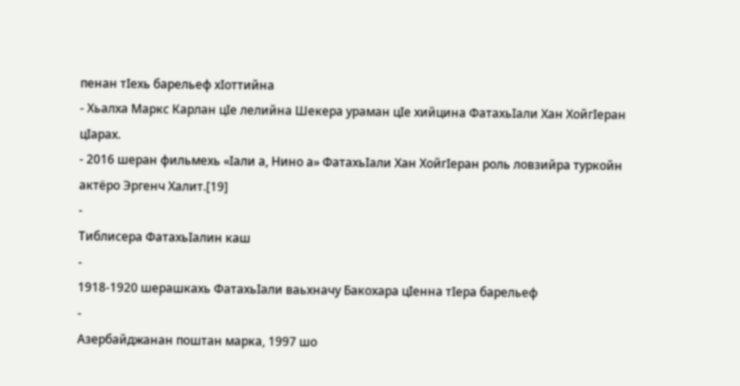пенан тӀехь барельеф хӀоттийна
- Хьалха Маркс Карлан цӀе лелийна Шекера ураман цӀе хийцина ФатахьӀали Хан ХойгӀеран цӀарах.
- 2016 шеран фильмехь «Ӏали а, Нино а» ФатахьӀали Хан ХойгӀеран роль ловзийра туркойн актёро Эргенч Халит.[19]
-
Тиблисера ФатахьӀалин каш
-
1918-1920 шерашкахь ФатахьӀали ваьхначу Бакохара цӀенна тӀера барельеф
-
Азербайджанан поштан марка, 1997 шо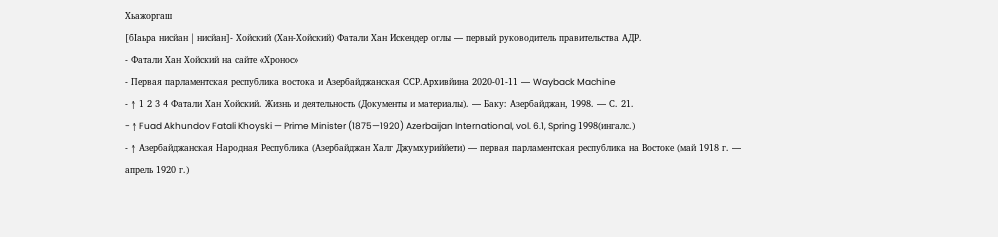Хьажоргаш
[бӀаьра нисйан | нисйан]- Хойский (Хан-Хойский) Фатали Хан Искендер оглы — первый руководитель правительства АДР.
- Фатали Хан Хойский на сайте «Хронос»
- Первая парламентская республика востока и Азербайджанская ССР.Архивйина 2020-01-11 — Wayback Machine
- ↑ 1 2 3 4 Фатали Хан Хойский. Жизнь и деятельность (Документы и материалы). — Баку: Азербайджан, 1998. — С. 21.
- ↑ Fuad Akhundov Fatali Khoyski — Prime Minister (1875—1920) Azerbaijan International, vol. 6.1, Spring 1998(ингалс.)
- ↑ Азербайджанская Народная Республика (Азербайджан Халг Джумхуриййети) — первая парламентская республика на Востоке (май 1918 г. — апрель 1920 г.)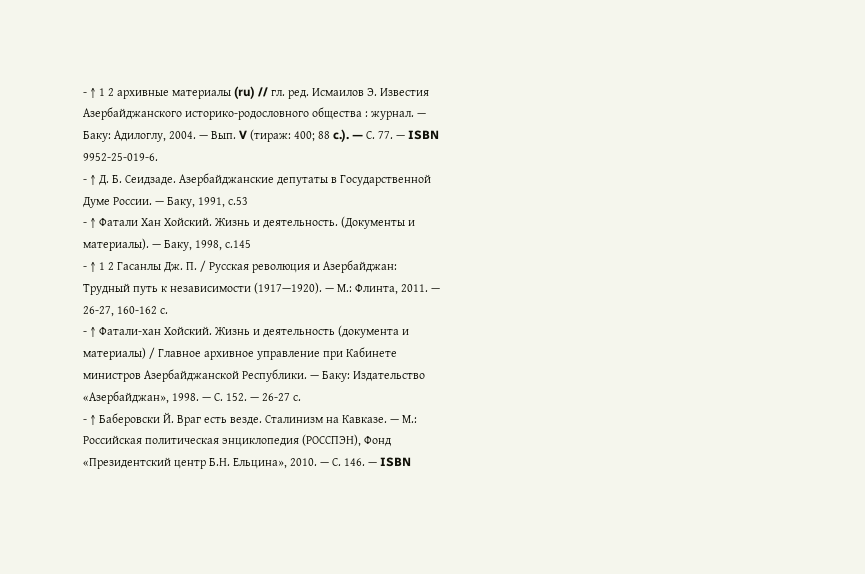- ↑ 1 2 архивные материалы (ru) // гл. ред. Исмаилов Э. Известия Азербайджанского историко-родословного общества : журнал. — Баку: Адилоглу, 2004. — Вып. V (тираж: 400; 88 c.). — С. 77. — ISBN 9952-25-019-6.
- ↑ Д. Б. Сеидзаде. Азербайджанские депутаты в Государственной Думе России. — Баку, 1991, с.53
- ↑ Фатали Хан Хойский. Жизнь и деятельность. (Документы и материалы). — Баку, 1998, с.145
- ↑ 1 2 Гасанлы Дж. П. / Русская революция и Азербайджан: Трудный путь к независимости (1917—1920). — М.: Флинта, 2011. — 26-27, 160-162 с.
- ↑ Фатали-хан Хойский. Жизнь и деятельность (документа и материалы) / Главное архивное управление при Кабинете министров Азербайджанской Республики. — Баку: Издательство «Азербайджан», 1998. — С. 152. — 26-27 с.
- ↑ Баберовски Й. Враг есть везде. Сталинизм на Кавказе. — М.: Российская политическая энциклопедия (РОССПЭН), Фонд «Президентский центр Б.Н. Ельцина», 2010. — С. 146. — ISBN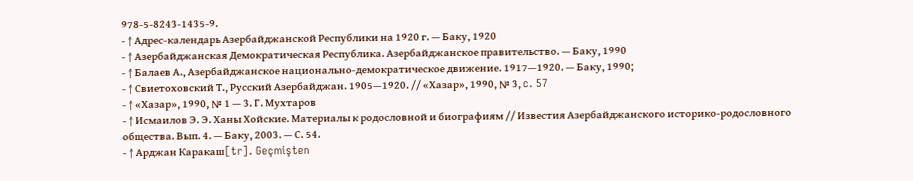978-5-8243-1435-9.
- ↑ Адрес-календарь Азербайджанской Республики на 1920 г. — Баку, 1920
- ↑ Азербайджанская Демократическая Республика. Азербайджанское правительство. — Баку, 1990
- ↑ Балаев А., Азербайджанское национально-демократическое движение. 1917—1920. — Баку, 1990;
- ↑ Свиетоховский Т., Русский Азербайджан. 1905—1920. // «Хазар», 1990, № 3, c. 57
- ↑ «Хазар», 1990, № 1 — 3. Г. Мухтаров
- ↑ Исмаилов Э. Э. Ханы Хойские. Материалы к родословной и биографиям // Известия Азербайджанского историко-родословного общества. Вып. 4. — Баку, 2003. — С. 54.
- ↑ Арджан Каракаш[tr]. Geçmişten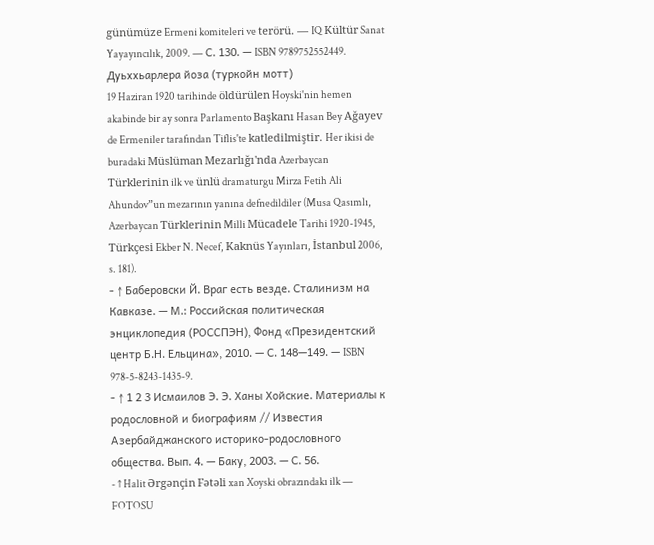günümüze Ermeni komiteleri ve terörü. — IQ Kültür Sanat Yayayıncılık, 2009. — С. 130. — ISBN 9789752552449. Дуьххьарлера йоза (туркойн мотт)
19 Haziran 1920 tarihinde öldürülen Hoyski'nin hemen akabinde bir ay sonra Parlamento Başkanı Hasan Bey Ağayev de Ermeniler tarafından Tiflis'te katledilmiştir. Her ikisi de buradaki Müslüman Mezarlığı'nda Azerbaycan Türklerinin ilk ve ünlü dramaturgu Mirza Fetih Ali Ahundov”un mezarının yanına defnedildiler (Musa Qasımlı, Azerbaycan Türklerinin Milli Mücadele Tarihi 1920-1945, Türkçesi Ekber N. Necef, Kaknüs Yayınları, İstanbul 2006, s. 181).
- ↑ Баберовски Й. Враг есть везде. Сталинизм на Кавказе. — М.: Российская политическая энциклопедия (РОССПЭН), Фонд «Президентский центр Б.Н. Ельцина», 2010. — С. 148—149. — ISBN 978-5-8243-1435-9.
- ↑ 1 2 3 Исмаилов Э. Э. Ханы Хойские. Материалы к родословной и биографиям // Известия Азербайджанского историко-родословного общества. Вып. 4. — Баку, 2003. — С. 56.
- ↑ Halit Ərgənçin Fətəli xan Xoyski obrazındakı ilk — FOTOSU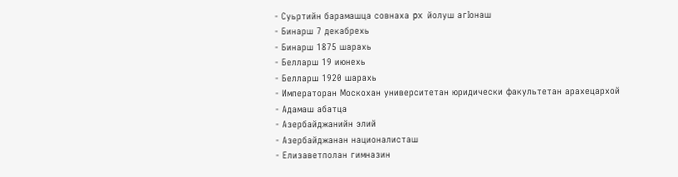- Суьртийн барамашца совнаха px йолуш агӀонаш
- Бинарш 7 декабрехь
- Бинарш 1875 шарахь
- Белларш 19 июнехь
- Белларш 1920 шарахь
- Императоран Москохан университетан юридически факультетан арахецархой
- Адамаш абатца
- Азербайджанийн элий
- Азербайджанан националисташ
- Елизаветполан гимназин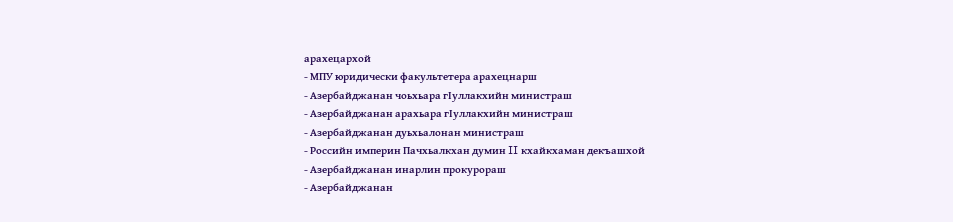арахецархой
- МПУ юридически факультетера арахецнарш
- Азербайджанан чоьхьара гӀуллакхийн министраш
- Азербайджанан арахьара гӀуллакхийн министраш
- Азербайджанан дуьхьалонан министраш
- Российн империн Пачхьалкхан думин II кхайкхаман декъашхой
- Азербайджанан инарлин прокурораш
- Азербайджанан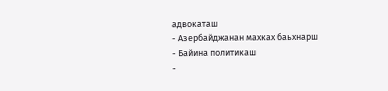адвокаташ
- Азербайджанан махках баьхнарш
- Байина политикаш
-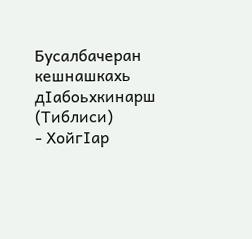Бусалбачеран кешнашкахь дӀабоьхкинарш (Тиблиси)
- ХойгӀар